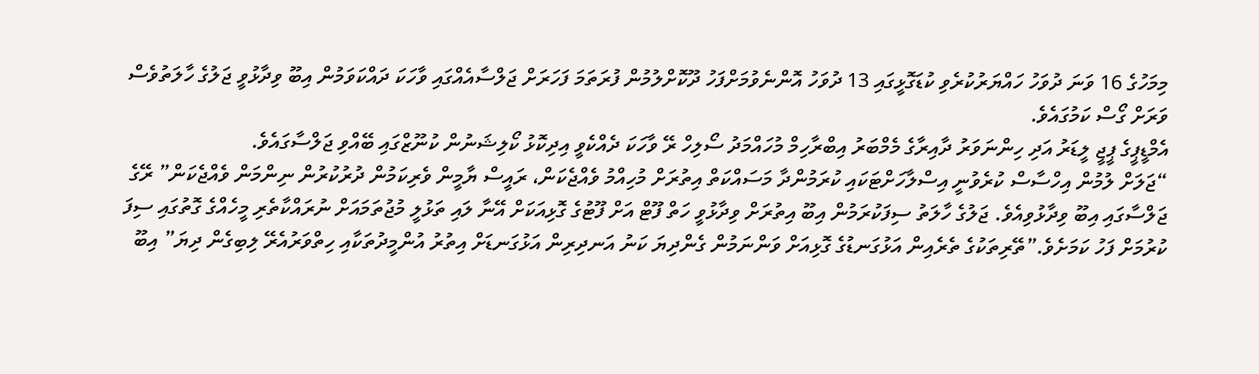މިމަހުގެ 16 ވަނަ ދުވަހު ހައްޔަރުކުރެވި ކުޑަގޮޅީގައި 13 ދުވަހު އޮންނެވުމަށްފަހު ދޫކޮށްލުމުން ފުރަތަމަ ފަހަރަށް ޖަލްސާއެއްގައި ވާހަކަ ދައްކަވަމުން އިބޫ ވިދާޅުވީ ޖަލުގެ ހާލަތުވެސް ވަރަށް ގޯސް ކަމުގައެވެ.
އެމްޑީޕީގެ ޕީޖީ ލީޑަރު އަދި ހިންނަވަރު ދާއިރާގެ މެމްބަރު އިބްރާހިމް މުހައްމަދު ސޯލިހް ރޭ ވާހަކަ ދެއްކެވީ އިދިކޮޅު ކޯލިޝަނުން ކުނޫޒްގައި ބޭއްވި ޖަލްސާގައެވެ.
“ޖަލަށް ލުމުން އިހްސާސް ކުރެވުނީ އިސްލާހަށްޓަކައި ކުރަމުންދާ މަސައްކަތް އިތުރަށް މުހިއްމު ވެއްޖެކަން، ރައީސް ޔާމީން ވެރިކަމުން ދުރުކުރުން ނިންމަން ވެއްޖެކަން” ރޭގެ ޖަލްސާގައި އިބޫ ވިދާޅުވިއެވެ. ޖަލުގެ ހާލަތު ސިފަކުރަމުން އިބޫ އިތުރަށް ވިދާޅުވީ ހަތް ފޫޓް އަށް ފޫޓުގެ ގޮޅިއަކަށް އޭނާ ލައި ތަޅުލީ މުޖުތަމައަށް ނުރައްކާތެރި މީހެއްގެ ގޮތުގައި ސިފަ ކުރުމަށް ފަހު ކަމަށެވެ.”ތޭރިތަކުގެ ތެރެއިން އަޅުގަނޑުގެ ގޮޅިއަށް ވަންނަމުން ގެންދިޔަ ކަނު އަނދިރިން އަޅުގަނޑަށް އިތުރު އުންމީދުތަކާއި ހިތްވަރުއެރޭ ލިބިގެން ދިޔަ” އިބޫ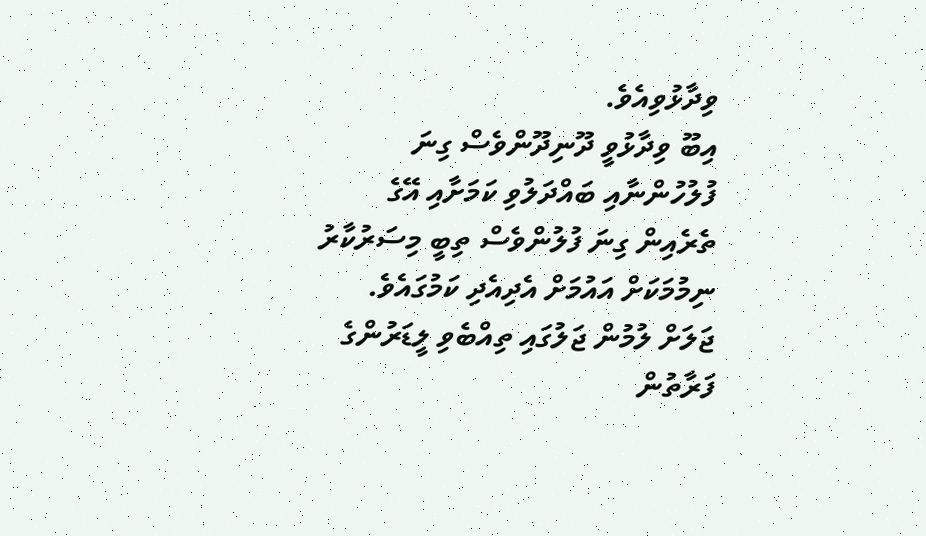ވިދާޅުވިއެވެ.
އިބޫ ވިދާޅުވީ ދޫނިދޫންވެސް ގިނަ ފުލުހުންނާއި ބައްދަލުވި ކަމަށާއި އޭގެ ތެރެއިން ގިނަ ފުލުންވެސް ތިބީ މިސަރުކާރު ނިމުމަކަށް އައުމަށް އެދިއެދި ކަމުގައެވެ.
ޖަލަށް ލުމުން ޖަލުގައި ތިއްބެވި ލީޑަރުންގެ ފަރާތުން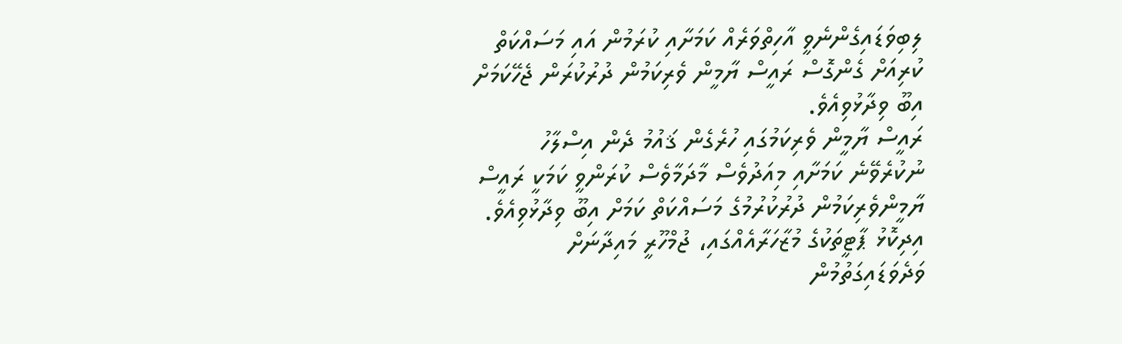ލިބިވަޑައިގެންނެވީ އާހިތްވަރެއް ކަމަށާއި ކުރަމުން އައި މަސައްކަތް ކުރިއަށް ގެންގޮސް ރައީސް ޔާމީން ވެރިކަމުން ދުރުކުރަން ޖެހޭކަމަށް އިބޫ ވިދާޅުވިއެވެ.
ރައީސް ޔާމީން ވެރިކަމުގައި ހުރެގެން ޤައުމު ދެން އިސްލާހު ނުކުރެވޭނެ ކަމަށާއި މިއަދުވެސް މާދަމާވެސް ކުރަންވީ ކަމަކީ ރައީސް ޔާމީންވެރިކަމުން ދުރުކުރުމުގެ މަސައްކަތް ކަމަށް އިބޫ ވިދާޅުވިއެވެ.
އިދިކޮޅު ޕާޓީތަކުގެ މުޒާހަރާއެއްގައި، ޖުމްހޫރީ މައިދާނަށް ވަދެވަޑައިގަތުމުން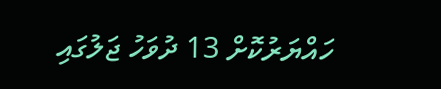ހައްޔަރުކޮށް 13 ދުވަހު ޖަލުގައި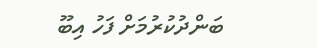ބަންދުކުރުމަށް ފަހު އިބޫ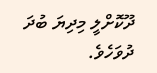ދޫކޮށްލީ މިދިޔަ ބުދަ ދުވަހެވެ.